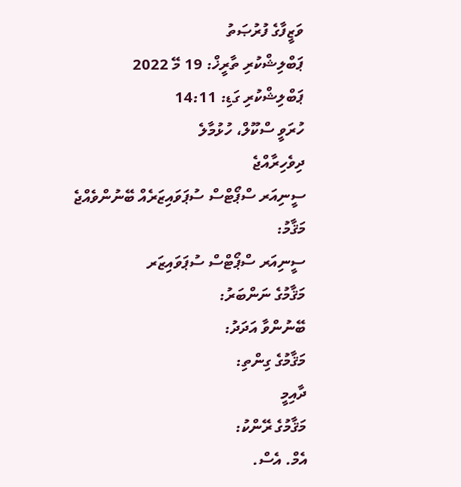ވަޒީފާގެ ފުރުޞަތު
ޕަބްލިޝްކުރި ތާރީޚް: 19 މޭ 2022
ޕަބްލިޝްކުރި ގަޑި: 14:11
ހުރަވީ ސްކޫލް، ހުޅުމާލެ
ދިވެހިރާއްޖެ
ސީނިއަރ ސްޕޯޓްސް ސުޕަވައިޒަރެއް ބޭނުންވެއްޖެ
މަޤާމު:
ސީނިއަރ ސްޕޯޓްސް ސުޕަވައިޒަރ
މަޤާމުގެ ނަންބަރު:
ބޭނުންވާ އަދަދު:
މަޤާމުގެ ގިންތި:
ދާއިމީ
މަޤާމުގެ ރޭންކު:
އެމް. އެސް.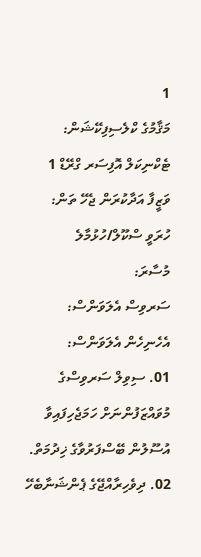1
މަޤާމުގެ ކްލެސިފިކޭޝަން:
ޓެކްނިކަލް އޮފިސަރ ގްރޭޑް 1
ވަޒީފާ އަދާކުރަން ޖެހޭ ތަން:
ހުރަވީ ސްކޫލް/ހުޅުމާލެ
މުސާރަ:
ސަރވިސް އެލަވަންސް:
އެހެނިހެން އެލަވަންސް:
01. ސިވިލް ސަރވިސްގެ މުވައްޒަފުންނަށް ހަމަޖެހިފައިވާ އުސޫލުން ބޭސްފަރުވާގެ ޚިދުމަތް.
02. ދިވެހިރާއްޖޭގެ ޕެންޝަނާބެހޭ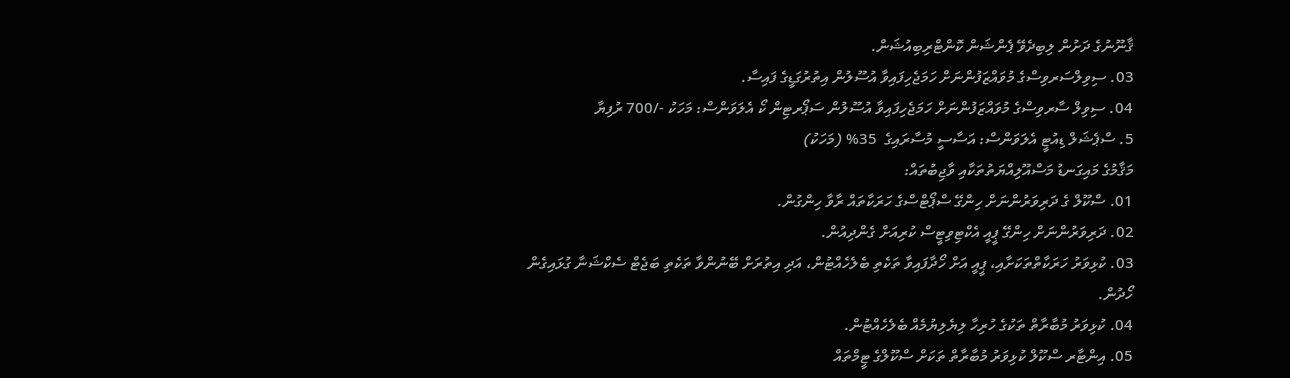ޤާނޫނުގެ ދަށުން ލިބިދެވޭ ޕެންޝަން ކޮންޓްރިބިއުޝަން.
03. ސިވިލްސަރވިސްގެ މުވައްޒަފުންނަށް ހަމަޖެހިފައިވާ އުސޫލުން އިތުރުގަޑީގެ ފައިސާ.
04. ސިވިލް ސާރވިސްގެ މުވައްޒަފުންނަށް ހަމަޖެހިފައިވާ އުސޫލުން ސަޕޯރޓިން ކޯ އެލަވަންސް: މަހަކު -/700 ރުފިޔާ
5. ސްޕެޝަލް ޑިއުޓީ އެލަވަންސް: އަސާސީ މުސާރައިގެ  35% (މަހަކު)
މަޤާމުގެ މައިގަނޑު މަސްއޫލިއްޔަތުތަކާއި ވާޖިބުތައް:
01. ސްކޫލް ގެ ދަރިވަރުންނަށް ހިންގޭ ސްޕޯޓްސްގެ ހަރަކާތައް ރާވާ ހިންގުން.
02. ދަރިވަރުންނަށް ހިންގޭ ޕީއީ އެކްޓިވިޓީސް ކުރިއަށް ގެންދިއުން.
03. ކުޅިވަރު ހަރަކާތްތަކަށާއި، ޕީއީ އަށް ހޯދާފައިވާ ތަކެތި ބެލެހެއްޓުން، އަދި އިތުރަށް ބޭނުންވާ ތަކެތި ބަޖެޓް ސެކްޝަނާ ގުޅައިގެން ހޯދުން.
04. ކުޅިވަރު މުބާރާތް ތަކުގެ ހުރިހާ ލިޔެލިޔުމެއް ބެލެހެއްޓުން.
05. އިންޓާރ ސްކޫލް ކުޅިވަރު މުބާރާތް ތަކަށް ސްކޫލްގެ ޓީމްތައް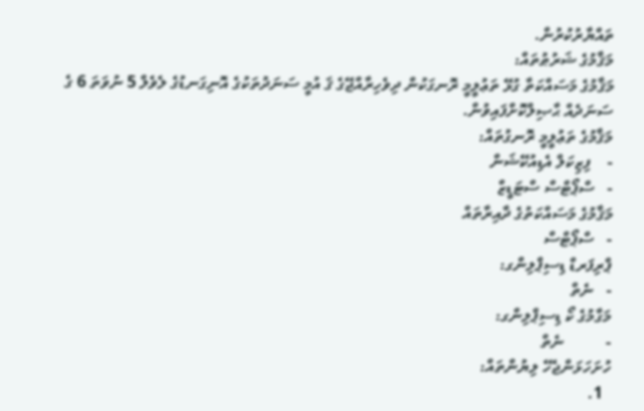ތައްޔާރުކުރުން.
މަޤާމުގެ ޝަރުޠުތައް:
މަޤާމުގެ މަސައްކަތާ ގުޅޭ ތަޢުލީމީ ރޮނގަކުން ދިވެހިރާއްޖޭގެ ޤަ އުމީ ސަނަދުތަކުގެ އޮނިގަނޑުގެ ލެވެލް 5 ނުވަތަ 6 ގެ ސަނަދެއް ޙާޞިލްކޮށްފައިވުން.
މަޤާމުގެ ތަޢުލީމީ ރޮނގުތައް:
-    ފިޒިކަލް އެޑިއުކޭޝަން
-   ސްޕޯޓްސް ސްޓަޑީޒް
މަޤާމުގެ މަސައްކަތުގެ ދާއިރާތައް
-   ސްޕޯޓްސް
ޕްރިފަރޑް ޑިސިޕްލިންގ:
-   ނެތް
މަގާމުގެ ކޯ ޑިސިޕްލިންގ:
-          ނެތް
ހުށަހަޅަންޖެހޭ ލިޔުންތައް:
  1.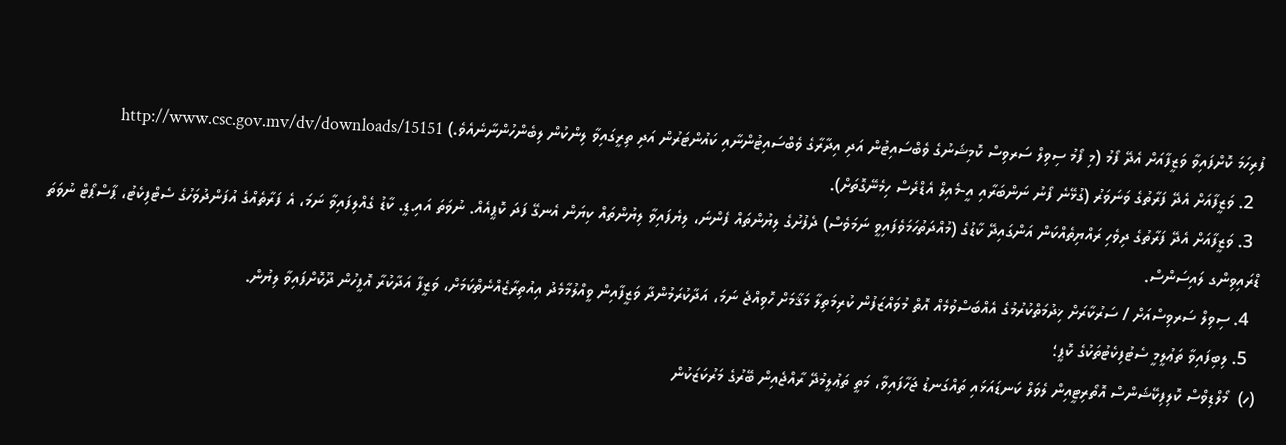ފުރިހަމަ ކޮށްފައިވާ ވަޒީފާއަށް އެދޭ ފޯމު (މި ފޯމު ސިވިލް ސަރވިސް ކޮމިޝަނުގެ ވެބްސައިޓުން އަދި އިދާރާގެ ވެބްސައިޓުންނާއި ކައުންޓަރުން އަދި ތިރީގައިވާ ލިންކުން ލިބެންހުންނާނެއެވެ.) http://www.csc.gov.mv/dv/downloads/15151
  2. ވަޒީފާއަށް އެދޭ ފަރާތުގެ ވަނަވަރު (ގުޅޭނެ ފޯނު ނަންބަރާއި އީ-މެއިލް އެޑްރެސް ހިމެނޭގޮތަށް).
  3. ވަޒީފާއަށް އެދޭ ފަރާތުގެ ދިވެހި ރައްޔިތެއްކަން އަންގައިދޭ ކާޑުގެ (މުއްދަތުހަމަވެފައިވީ ނަމަވެސް) ދެފުށުގެ ލިޔުންތައް ފެންނަ، ލިޔެފައިވާ ލިޔުންތައް ކިޔަން އެނގޭ ފަދަ ކޮޕީއެއް. ނުވަތަ އައި.ޑީ. ކާޑު ގެއްލިފައިވާ ނަމަ، އެ ފަރާތެއްގެ އުފަންދުވަހުގެ ސެޓްފިކެޓު، ޕާސްޕޯޓް ނުވަތަ ޑްރައިވިންގ ލައިސަންސް.
  4. ސިވިލް ސަރވިސްއަށް / ސަރުކާރަށް ޚިދުމަތްކުރުމުގެ އެއްބަސްވުމެއް އޮތް މުވައްޒަފުން ކުރިމަތިލާ މަޤާމަށް ހޮވިއްޖެ ނަމަ، އަދާކުރަމުންދާ ވަޒީފާއިން ވީއްލުމާމެދު އިއުތިރާޒެއްނެތްކަމަށް، ވަޒީފާ އަދާކުރާ އޮފީހުން ދޫކޮށްފައިވާ ލިޔުން.
  5. ލިބިފައިވާ ތަޢުލީމީ ސެޓުފިކެޓުތަކުގެ ކޮޕީ؛
(ހ)  މޯލްޑިވްސް ކޮލިފިކޭޝަންސް އޮތޯރިޓީއިން ލެވަލް ކަނޑައަޅައި ތައްގަނޑު ޖަހާފައިވާ، މަތީ ތަޢުލީމުދޭ ރާއްޖެއިން ބޭރުގެ މަރުކަޒަކުން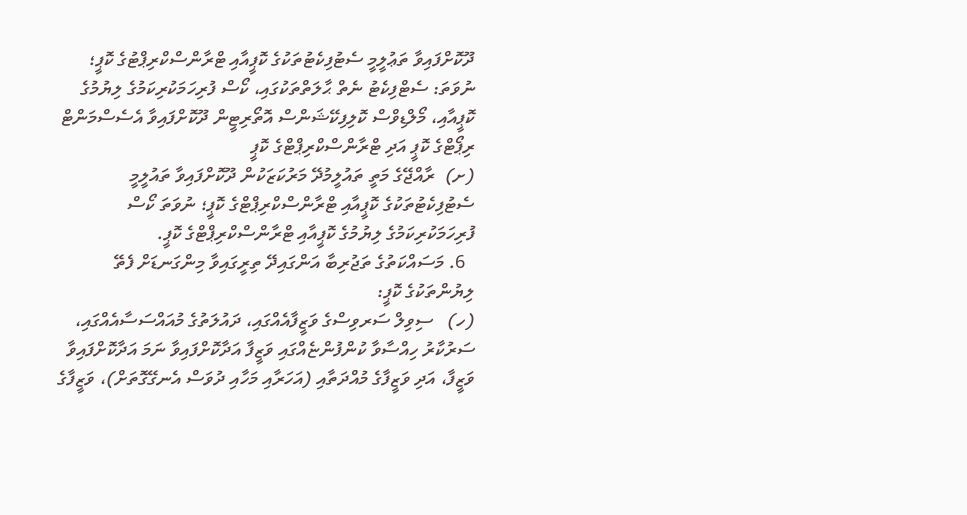ދޫކޮށްފައިވާ ތަޢުލީމީ ސެޓުފިކެޓުތަކުގެ ކޮޕީއާއި ޓްރާންސްކްރިޕްޓުގެ ކޮޕީ؛ ނުވަތަ: ސެޓްފިކެޓު ނެތް ޙާލަތްތަކުގައި، ކޯސް ފުރިހަމަކުރިކަމުގެ ލިޔުމުގެ ކޮޕީއާއި، މޯލްޑިވްސް ކޮލިފިކޭޝަންސް އޮތޯރިޓީން ދޫކޮށްފައިވާ އެސެސްމަންޓް ރިޕޯޓްގެ ކޮޕީ އަދި ޓްރާންސްކްރިޕްޓްގެ ކޮޕީ
(ށ)  ރާއްޖޭގެ މަތީ ތައުލީމުދޭ މަރުކަޒަކުން ދޫކޮށްފައިވާ ތައުލީމީ ސެޓުފިކެޓުތަކުގެ ކޮޕީއާއި ޓްރާންސްކްރިޕްޓްގެ ކޮޕީ؛ ނުވަތަ ކޯސް ފުރިހަމަކުރިކަމުގެ ލިޔުމުގެ ކޮޕީއާއި ޓްރާންސްކްރިޕްޓްގެ ކޮޕީ.
  6. މަސައްކަތުގެ ތަޖުރިބާ އަންގައިދޭ ތިރީގައިވާ މިންގަނޑަށް ފެތޭ ލިޔުންތަކުގެ ކޮޕީ:
(ހ)   ސިވިލް ސަރވިސްގެ ވަޒީފާއެއްގައި، ދައުލަތުގެ މުއައްސަސާއެއްގައި، ސަރުކާރު ހިއްސާވާ ކުންފުންޏެއްގައި ވަޒީފާ އަދާކޮށްފައިވާ ނަމަ އަދާކޮށްފައިވާ ވަޒީފާ، އަދި ވަޒީފާގެ މުއްދަތާއި (އަހަރާއި މަހާއި ދުވަސް އެނގޭގޮތަށް)، ވަޒީފާގެ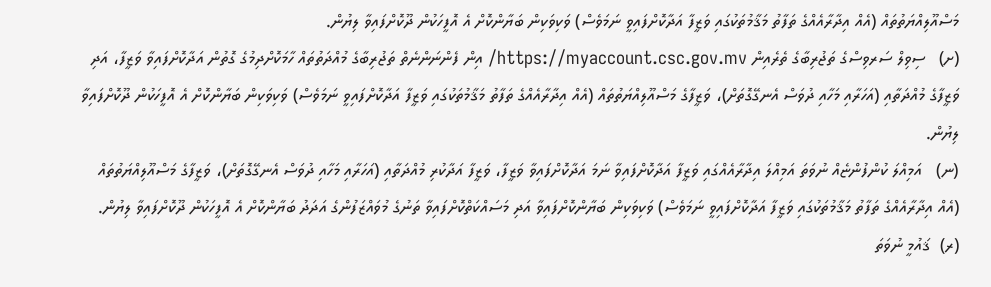މަސްއޫލިއްޔަތުތައް (އެއް އިދާރާއެއްގެ ތަފާތު މަޤާމުތަކުގައި ވަޒީފާ އަދާކޮށްފައިވީ ނަމަވެސް) ވަކިވަކިން ބަޔާންކޮށް އެ އޮފީހަކުން ދޫކޮށްފައިވާ ލިޔުން.
(ށ)   ސިވިލް ސަރވިސްގެ ތަޖުރިބާގެ ތެރެއިން https://myaccount.csc.gov.mv/ އިން ފެންނަންނެތް ތަޖުރިބާގެ މުއްދަތުތައް ހާމަކޮށްދިމުގެ ގޮތުން އަދާކޮށްފައިވާ ވަޒީފާ، އަދި ވަޒީފާގެ މުއްދަތާއި (އަހަރާއި މަހާއި ދުވަސް އެނގޭގޮތަށް)، ވަޒީފާގެ މަސްއޫލިއްޔަތުތައް (އެއް އިދާރާއެއްގެ ތަފާތު މަޤާމުތަކުގައި ވަޒީފާ އަދާކޮށްފައިވީ ނަމަވެސް) ވަކިވަކިން ބަޔާންކޮށް އެ އޮފީހަކުން ދޫކޮށްފައިވާ ލިޔުން.
(ނ)   އަމިއްލަ ކުންފުންޏެއް ނުވަތަ އަމިއްލަ އިދާރާއެއްގައި ވަޒީފާ އަދާކޮށްފައިވާ ނަމަ އަދާކޮށްފައިވާ ވަޒީފާ، ވަޒީފާ އަދާކުރި މުއްދަތާއި (އަހަރާއި މަހާއި ދުވަސް އެނގޭގޮތަށް)، ވަޒީފާގެ މަސްއޫލިއްޔަތުތައް (އެއް އިދާރާއެއްގެ ތަފާތު މަޤާމުތަކުގައި ވަޒީފާ އަދާކޮށްފައިވީ ނަމަވެސް) ވަކިވަކިން ބަޔާންކޮށްފައިވާ އަދި މަސައްކަތްކޮށްފައިވާ ތަނުގެ މުވައްޒަފުންގެ އަދަދު ބަޔާންކޮށް އެ އޮފީހަކުން ދޫކޮށްފައިވާ ލިޔުން.
(ރ)  ޤައުމީ ނުވަތަ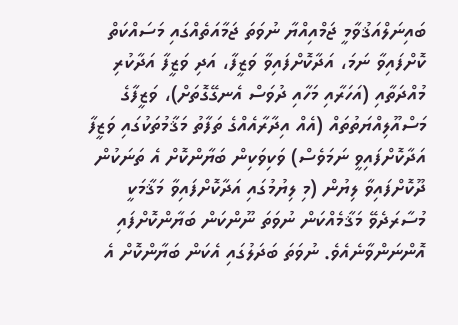ބައިނަލްއަޤުވާމީ ޖަމްއިއްޔާ ނުވަތަ ޖަމާއަތެއްގައި މަސައްކަތް ކޮށްފައިވާ ނަމަ، އަދާކޮށްފައިވާ ވަޒީފާ، އަދި ވަޒީފާ އަދާކުރި މުއްދަތާއި (އަހަރާއި މަހާއި ދުވަސް އެނގޭގޮތަށް)، ވަޒީފާގެ މަސްއޫލިއްޔަތުތައް (އެއް އިދާރާއެއްގެ ތަފާތު މަޤާމުތަކުގައި ވަޒީފާ އަދާކޮށްފައިވީ ނަމަވެސް) ވަކިވަކިން ބަޔާންކޮށް އެ ތަނަކުން ދޫކޮށްފައިވާ ލިޔުން (މި ލިޔުމުގައި އަދާކޮށްފައިވާ މަޤާމަކީ މުސާރަދެވޭ މަޤާމެއްކަން ނުވަތަ ނޫންކަން ބަޔާންކޮށްފައި އޮންނަންވާނެއެވެ. ނުވަތަ ބަދަލުގައި އެކަން ބަޔާންކޮށް އެ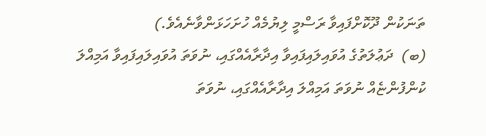ތަނަކުން ދޫކޮށްފައިވާ ރަސްމީ ލިޔުމެއް ހުށަހަޅަންވާނެއެވެ.)
(ބ)  ދަޢުލަތުގެ އުވައިލައިފައިވާ އިދާރާއެއްގައި، ނުވަތަ އުވައިލައިފައިވާ އަމިއްލަ ކުންފުންޏެއް ނުވަތަ އަމިއްލަ އިދާރާއެއްގައި، ނުވަތަ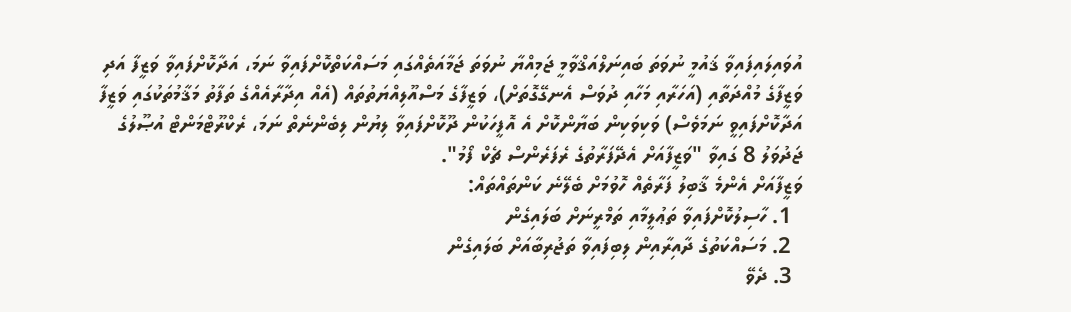އުވައިލައިފައިވާ ޤައުމީ ނުވަތަ ބައިނަލްއަޤްވާމީ ޖަމިއްޔާ ނުވަތަ ޖަމާއަތެއްގައި މަސައްކަތްކޮށްފައިވާ ނަމަ، އަދާކޮށްފައިވާ ވަޒީފާ އަދި ވަޒީފާގެ މުއްދަތާއި (އަހަރާއި މަހާއި ދުވަސް އެނގޭގޮތަށް)، ވަޒީފާގެ މަސްއޫލިއްޔަތުތައް (އެއް އިދާރާއެއްގެ ތަފާތު މަޤާމުތަކުގައި ވަޒީފާ އަދާކޮށްފައިވީ ނަމަވެސް) ވަކިވަކިން ބަޔާންކޮށް އެ އޮފީހަކުން ދޫކޮށްފައިވާ ލިޔުން ލިބެންނެތް ނަމަ، ރެކްރޫޓްމަންޓް އުޞޫލުގެ ޖަދުވަލު 8 ގައިވާ "ވަޒީފާއަށް އެދޭފަރާތުގެ ރެފަރެންސް ޗެކް ފޯމު".
ވަޒީފާއަށް އެންމެ ޤާބިލު ފަރާތެއް ހޮވުމަށް ބެލޭނެ ކަންތައްތައް:
  1. ހާސިލުކޮށްފައިވާ ތަޢުލީމާއި ތަމްރީނަށް ބަލައިގެން
  2. މަސައްކަތުގެ ދާއިރާއިން ލިބިފައިވާ ތަޖުރިބާއަށް ބަލައިގެން
  3. ދެވޭ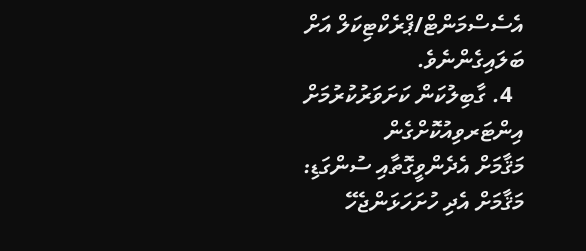އެސެސްމަންޓް/ޕްރެކްޓިކަލް އަށް ބަލައިގެންނެވެ.
  4. ގާބިލުކަން ކަށަވަރުކުރުމަށް އިންޓަރވިއުކޮށްގެން
މަޤާމަށް އެދެންވީގޮތާއި ސުންގަޑި:
މަޤާމަށް އެދި ހުށަހަޅަންޖެހޭ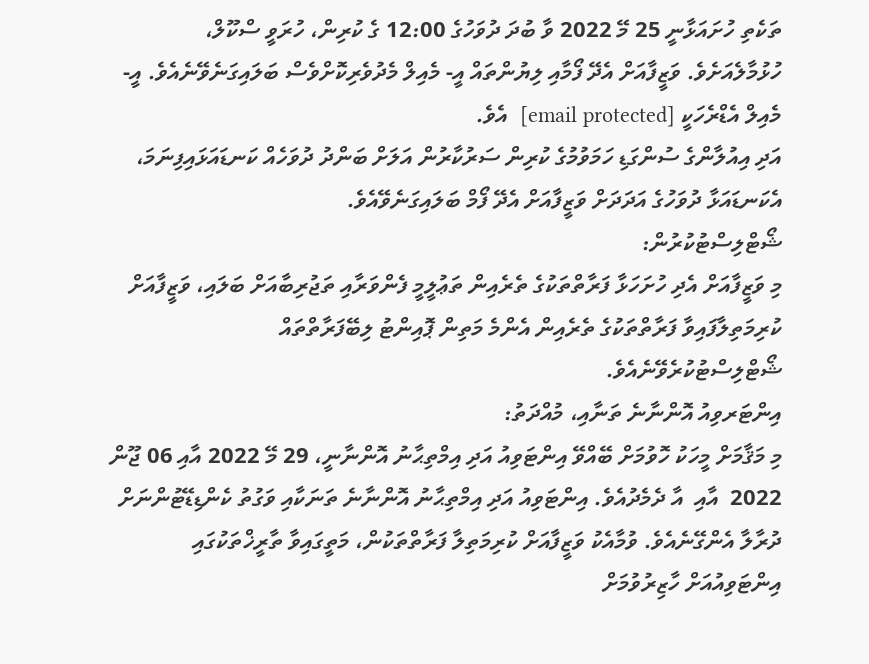ތަކެތި ހުށައަޅާނީ 25 މޭ 2022 ވާ ބުދަ ދުވަހުގެ 12:00 ގެ ކުރިން، ހުރަވީ ސްކޫލް، ހުޅުމާލެއަށެވެ. ވަޒީފާއަށް އެދޭ ފޯމާއި ލިޔުންތައް އީ- މެއިލް މެދުވެރިކޮށްވެސް ބަލައިގަނެވޭނެއެވެ. އީ- މެއިލް އެޑްރެހަކީ [email protected]  އެވެ.
އަދި އިއުލާންގެ ސުންގަޑި ހަމަވުމުގެ ކުރިން ސަރުކާރުން އަލަށް ބަންދު ދުވަހެއް ކަނޑައަޅައިފިނަމަ، އެކަނޑައަޅާ ދުވަހުގެ އަދަދަށް ވަޒީފާއަށް އެދޭ ފޯމް ބަލައިގަނެވޭއެވެ.
ޝޯޓްލިސްޓުކުރުން:
މި ވަޒީފާއަށް އެދި ހުށަހަޅާ ފަރާތްތަކުގެ ތެރެއިން ތަޢުލީމީ ފެންވަރާއި ތަޖުރިބާއަށް ބަލައި، ވަޒީފާއަށް ކުރިމަތިލާފައިވާ ފަރާތްތަކުގެ ތެރެއިން އެންމެ މަތިން ޕޮއިންޓު ލިބޭފަރާތްތައް ޝޯޓްލިސްޓުކުރެވޭނެއެވެ.
އިންޓަރވިއު އޮންނާނެ ތަނާއި، މުއްދަތު:
މި މަޤާމަށް މީހަކު ހޮވުމަށް ބޭއްވޭ އިންޓަވިއު އަދި އިމްތިޙާނު އޮންނާނީ، 29 މޭ 2022 އާއި 06 ޖޫން 2022  އާއި  އާ ދެމެދުއެވެ. އިންޓަވިއު އަދި އިމްތިޙާނު އޮންނާނެ ތަނަކާއި ވަގުތު ކެންޑިޑޭޓުންނަށް ދުރާލާ އެންގޭނެއެވެ. ވުމާއެކު ވަޒީފާއަށް ކުރިމަތިލާ ފަރާތްތަކުން، މަތީގައިވާ ތާރީޚްތަކުގައި އިންޓަވިއުއަށް ހާޒިރުވުމަށް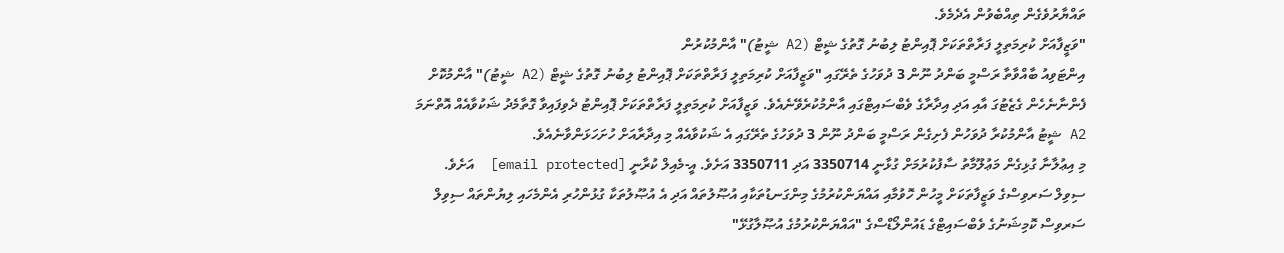ތައްޔާރުވެގެން ތިއްބެވުން އެދެމެވެ.
"ވަޒީފާއަށް ކުރިމަތިލީ ފަރާތްތަކަށް ޕޮއިންޓު ލިބުނު ގޮތުގެ ޝީޓް (A2 ޝީޓު)" އާންމުކުރުން
އިންޓަވިއު ބާއްވާތާ ރަސްމީ ބަންދު ނޫން 3 ދުވަހުގެ ތެރޭގައި "ވަޒީފާއަށް ކުރިމަތިލީ ފަރާތްތަކަށް ޕޮއިންޓު ލިބުނު ގޮތުގެ ޝީޓް (A2 ޝީޓު)" އާންމުކޮށް ފެންނާނެހެން ގެޒެޓުގަ އާއި އަދި އިދާރާގެ ވެބްސައިޓްގައި އާންމުކުރެވޭނެއެވެ. ވަޒީފާއަށް ކުރިމަތިލީ ފަރާތްތަކަށް ޕޮއިންޓު ދެވިފައިވާ ގޮތާމެދު ޝަކުވާއެއް އޮތްނަމަ A2 ޝީޓު އާންމުކުރާ ދުވަހުން ފެށިގެން ރަސްމީ ބަންދު ނޫން 3 ދުވަހުގެ ތެރޭގައި އެ ޝަކުވާއެއް މި އިދާރާއަށް ހުށަހަޅަންވާނެއެވެ.
މި އިޢުލާނާ ގުޅިގެން މަޢުލޫމާތު ސާފުކުރުމަށް ގުޅާނީ 3350714 އަދި 3350711 އަށެވެ. އީ-މެއިލް ކުރާނީ [email protected]  އަށެވެ.
ސިވިލް ސަރވިސްގެ ވަޒީފާތަކަށް މީހުން ހޮވުމާއި އައްޔަންކުރުމުގެ މިންގަނޑުތަކާއި އުޞޫލުތައް އަދި އެ އުޞޫލުތަކާ ގުޅުންހުރި އެންމެހައި ލިޔުންތައް ސިވިލް ސަރވިސް ކޮމިޝަނުގެ ވެބްސައިޓްގެ ޑައުންލޯޑްސްގެ "އައްޔަންކުރުމުގެ އުޞޫލާގުޅޭ"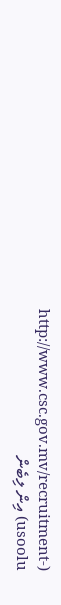(http://www.csc.gov.mv/recruitment-usoolu) އިން ލިބެން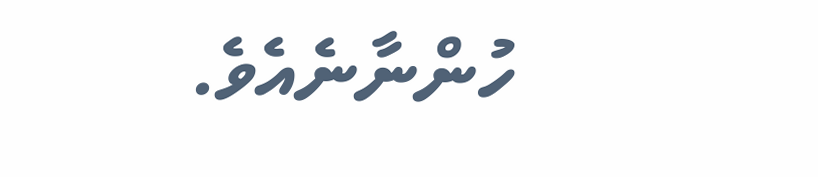ހުންނާނެއެވެ.